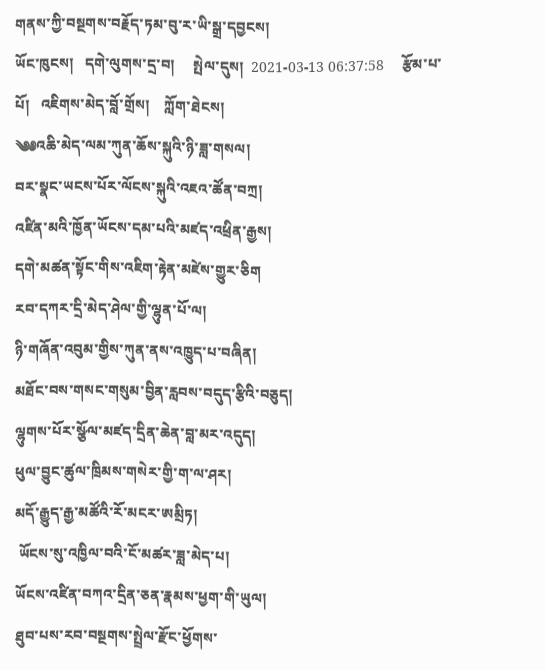གནས་ཀྱི་བསྔགས་བརྗོད་ཏམ་བུ་ར་ཡི་སྒྲ་དབྱངས།
ཡོང་ཁུངས།   དགེ་ལུགས་དྲ་བ།     སྤེལ་དུས།  2021-03-13 06:37:58     རྩོམ་པ་པོ།   འཇིགས་མེད་བློ་གྲོས།    ཀློག་ཐེངས།
༄༅འཆི་མེད་ལམ་ཀུན་ཆོས་སྐུའི་ཉི་ཟླ་གསལ།
བར་སྣང་ཡངས་པོར་ལོངས་སྐུའི་འཇའ་ཚོན་བཀྲ།
འཛིན་མའི་ཁྱོན་ཡོངས་དམ་པའི་མཛད་འཕྲིན་རྒྱས།
དགེ་མཚན་སྟོང་གིས་འཇིག་རྟེན་མཛེས་གྱུར་ཅིག
རབ་དཀར་དྲི་མེད་ཤེལ་གྱི་ལྷུན་པོ་ལ།
ཉི་གཞོན་འབུམ་གྱིས་ཀུན་ནས་འཁྱུད་པ་བཞིན།
མཐོང་བས་གསང་གསུམ་བྱིན་རླབས་བདུད་རྩིའི་བཅུད།
ལྷུགས་པོར་སྩོལ་མཛད་དྲིན་ཆེན་བླ་མར་འདུད།
ཕུལ་བྱུང་ཚུལ་ཁྲིམས་གསེར་གྱི་ག་ལ་ཤར།
མདོ་རྒྱུད་རྒྱ་མཚོའི་རོ་མངར་ཨམྲིཏ།
 ཡོངས་སུ་འཁྱིལ་བའི་ངོ་མཚར་ཟླ་མེད་པ།
ཡོངས་འཛིན་བཀའ་དྲིན་ཅན་རྣམས་ཕྱག་གི་ཡུལ།
ཐུབ་པས་རབ་བསྔགས་སྤྲེལ་རྫོང་ཕྱོགས་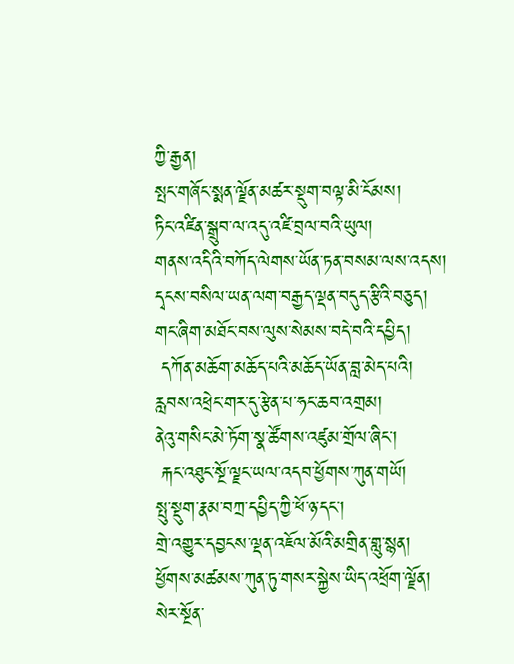ཀྱི་རྒྱན།
སྤང་གཞོང་སྨན་ལྗོན་མཚར་སྡུག་བལྟ་མི་ངོམས།
ཏིང་འཛིན་སྒྲུབ་ལ་འདུ་འཛི་བྲལ་བའི་ཡུལ།
གནས་འདིའི་བཀོད་ལེགས་ཡོན་ཏན་བསམ་ལས་འདས།
དྭངས་བསིལ་ཡན་ལག་བརྒྱད་ལྡན་བདུད་རྩིའི་བཅུད།
གང་ཞིག་མཐོང་བས་ལུས་སེམས་བདེ་བའི་དཔྱིད།
 དཀོན་མཆོག་མཆོད་པའི་མཆོད་ཡོན་བླ་མེད་པའི།
རླབས་འཕྲེང་གར་དུ་རྩེན་པ་ཧང་ཆབ་འགྲམ།
ནེའུ་གསིང་མེ་ཏོག་སྣ་ཚོགས་འཛུམ་གྲོལ་ཞིང་།
 རྐང་འཐུང་སྔོ་ལྗང་ཡལ་འདབ་ཕྱོགས་ཀུན་གཡོ།
སྤུ་སྡུག་རྣམ་བཀྲ་དཔྱིད་ཀྱི་ཕོ་ཉ་དང་།
གྲེ་འགྱུར་དབྱངས་ལྡན་འཇོལ་མོའི་མགྲིན་གླུ་སྙན།
ཕྱོགས་མཚམས་ཀུན་ཏུ་གསར་སྐྱེས་ཡིད་འཕྲོག་ལྗོན།
སེར་སྔོན་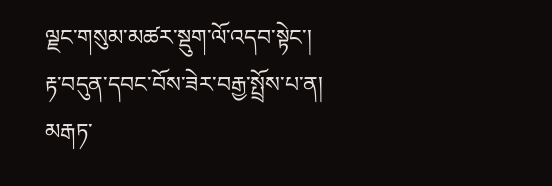ལྗང་གསུམ་མཚར་སྡུག་ལོ་འདབ་སྟེང་།
རྟ་བདུན་དབང་བོས་ཟེར་བརྒྱ་སྤྲོས་པ་ན།
མརྒཏ་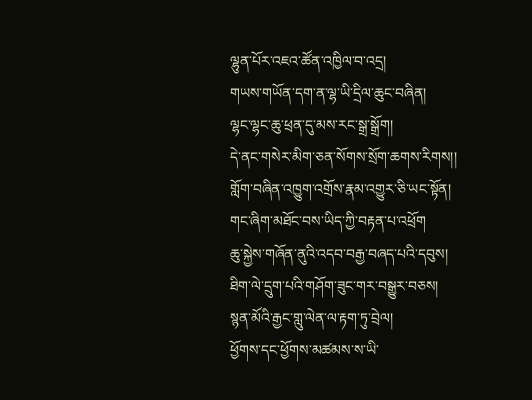ལྷུན་པོར་འཇའ་ཚོན་འཁྱིལ་བ་འདྲ།
གཡས་གཡོན་དག་ན་ལྷ་ཡི་དྲིལ་ཆུང་བཞིན།
ལྷང་ལྷང་ཆུ་ཕྲན་དུ་མས་རང་སྒྲ་སྒྲོག།
དེ་ནང་གསེར་མིག་ཅན་སོགས་སྲོག་ཆགས་རིགས།།
གློག་བཞིན་འཁྱུག་འགྲོས་རྣམ་འགྱུར་ཅི་ཡང་སྟོན།
གང་ཞིག་མཐོང་བས་ཡིད་ཀྱི་བརྟན་པ་འཕྲོག
ཆུ་སྐྱེས་གཞོན་ནུའི་འདབ་བརྒྱ་བཞད་པའི་དབུས།
ཐིག་ལེ་དྲུག་པའི་གཤོག་ཟུང་གར་བསྒྱུར་བཅས།
སྙན་མོའི་རྒྱང་གླུ་ལེན་ལ་རྟག་ཏུ་བྲེལ།
ཕྱོགས་དང་ཕྱོགས་མཚམས་ས་ཡི་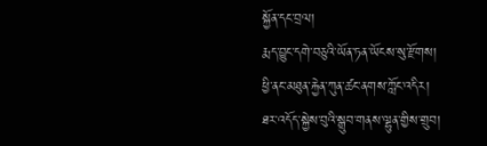སྐྱོན་དང་བྲལ།
རྨད་བྱུང་དགེ་བཅུའི་ཡོན་ཏན་ཡོངས་སུ་རྫོགས།
ཕྱི་ནང་མཐུན་རྐྱེན་ཀུན་ཚང་ནགས་ཀློང་འདིར།
ཐར་འདོད་སྐྱེས་བུའི་སྒྲུབ་གནས་ལྷུན་གྱིས་གྲུབ།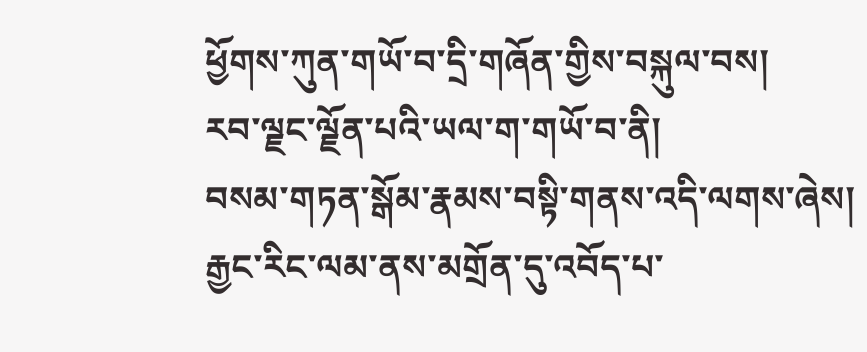ཕྱོགས་ཀུན་གཡོ་བ་དྲི་གཞོན་གྱིས་བསྐུལ་བས།
རབ་ལྗང་ལྗོན་པའི་ཡལ་ག་གཡོ་བ་ནི།
བསམ་གཏན་སྒོམ་རྣམས་བསྟི་གནས་འདི་ལགས་ཞེས།
རྒྱང་རིང་ལམ་ནས་མགྲོན་དུ་འབོད་པ་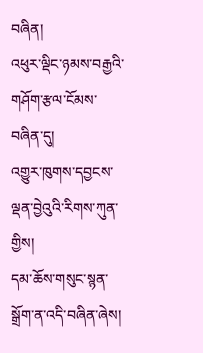བཞིན།
འཕུར་ལྡིང་ཉམས་བརྒྱའི་གཤོག་རྩལ་ངོམས་བཞིན་དུ།
འགྱུར་ཁུགས་དབྱངས་ལྡན་བྱེའུའི་རིགས་ཀུན་གྱིས།
དམ་ཆོས་གསུང་སྙན་སྒྲོག་ན་འདི་བཞིན་ཞེས།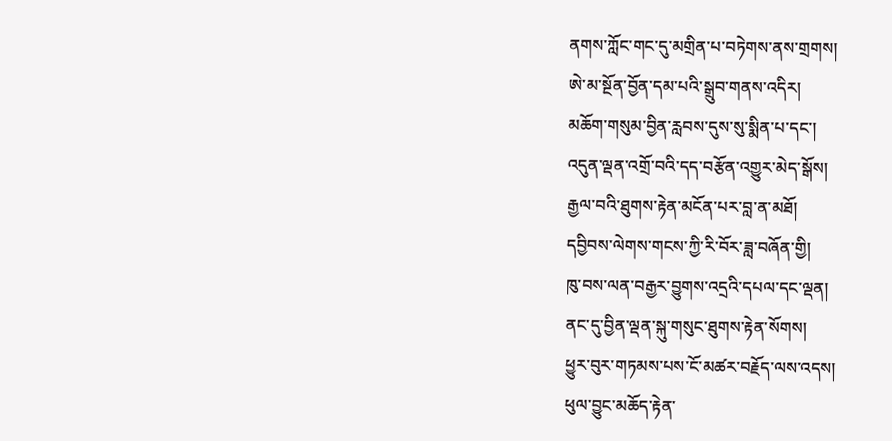ནགས་ཀློང་གང་དུ་མགྲིན་པ་བཏེགས་ནས་གྲགས།
ཨེ་མ་སྔོན་བྱོན་དམ་པའི་སྒྲུབ་གནས་འདིར།
མཆོག་གསུམ་བྱིན་རླབས་དུས་སུ་སྨིན་པ་དང་།
འདུན་ལྡན་འགྲོ་བའི་དད་བརྩོན་འགྱུར་མེད་སྒོས།
རྒྱལ་བའི་ཐུགས་རྟེན་མངོན་པར་བླ་ན་མཐོ།
དབྱིབས་ལེགས་གངས་ཀྱི་རི་བོར་ཟླ་བཞོན་གྱི།
ཁུ་བས་ལན་བརྒྱར་བྱུགས་འདྲའི་དཔལ་དང་ལྡན།
ནང་དུ་བྱིན་ལྡན་སྐུ་གསུང་ཐུགས་རྟེན་སོགས།
ཕྱུར་བུར་གཏམས་པས་ངོ་མཚར་བརྗོད་ལས་འདས།
ཕུལ་བྱུང་མཆོད་རྟེན་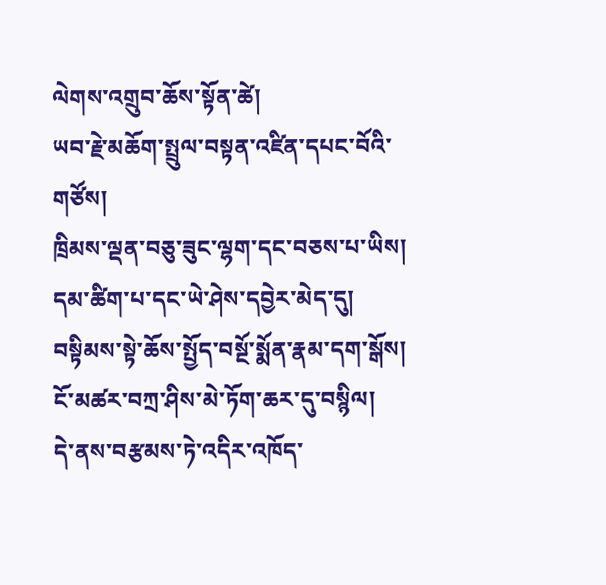ལེགས་འགྲུབ་ཆོས་སྟོན་ཚེ།
ཡབ་རྗེ་མཆོག་སྤྲུལ་བསྟན་འཛིན་དཔང་བོའི་གཙོས།
ཁྲིམས་ལྡན་བཅུ་ཟུང་ལྷག་དང་བཅས་པ་ཡིས།
དམ་ཚིག་པ་དང་ཡེ་ཤེས་དབྱེར་མེད་དུ།
བསྟིམས་སྟེ་ཆོས་སྤྱོད་བསྔོ་སྨོན་རྣམ་དག་སྒོས།
ངོ་མཚར་བཀྲ་ཤིས་མེ་ཏོག་ཆར་དུ་བསྙིལ།
དེ་ནས་བརྩམས་ཏེ་འདིར་འཁོད་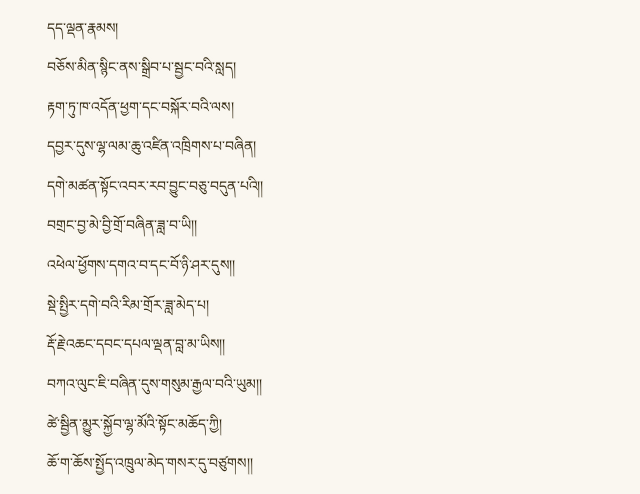དད་ལྡན་རྣམས།
བཅོས་མིན་སྙིང་ནས་སྒྲིབ་པ་སྦྱང་བའི་སླད།
རྟག་ཏུ་ཁ་འདོན་ཕྱག་དང་བསྐོར་བའི་ལས།
དབྱར་དུས་ལྷ་ལམ་ཆུ་འཛིན་འཁྲིགས་པ་བཞིན།
དགེ་མཚན་སྟོང་འབར་རབ་བྱུང་བཅུ་བདུན་པའི།།
བགྲང་བྱ་མེ་བྱི་གྲོ་བཞིན་ཟླ་བ་ཡི།།
འཕེལ་ཕྱོགས་དགའ་བ་དང་བོ་ཉི་ཤར་དུས།།
སྡེ་སྤྱིར་དགེ་བའི་རིམ་གྲོར་ཟླ་མེད་པ།
རྡོ་རྗེ་འཆང་དབང་དཔལ་ལྡན་བླ་མ་ཡིས།།
བཀའ་ལུང་ཇི་བཞིན་དུས་གསུམ་རྒྱལ་བའི་ཡུམ།།
ཚེ་སྦྱིན་མྱུར་སྐྱོབ་ལྷ་མོའི་སྟོང་མཆོད་ཀྱི།
ཆོ་ག་ཆོས་སྤྱོད་འཁྲུལ་མེད་གསར་དུ་བཙུགས།།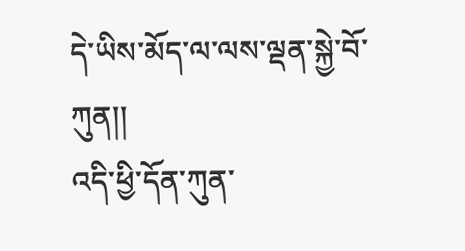དེ་ཡིས་མོད་ལ་ལས་ལྡན་སྐྱེ་བོ་ཀུན།།
འདི་ཕྱི་དོན་ཀུན་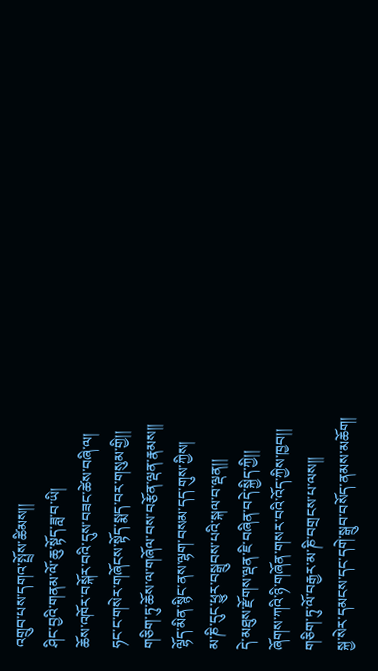འགྲུབ་པས་དགའ་སྤྲོས་ཚིམས།།
ཤིང་བྱའི་གནམ་ལོ་ཆུ་སྟོད་ཟླ་བ་ཡི།
ཆོས་འཁོར་བསྐོར་བའི་དུས་བཟང་ཚེས་བཞི་ལ།
ཧང་ང་གསེར་གཞོངས་སྟོད་སྨད་བར་གསུམ་གྱི།།
གཅིག་ཏུ་ཆོས་ལ་གཞོལ་བས་བརྩོན་ལྡན་རྣམས།།
ལྷོད་མིན་སྙིང་ནས་ལྷག་བསམ་དད་གུས་ཀྱིས།
མ་ཎི་དུང་ཕྱུར་བསྒྲུབས་པའི་སྐལ་བ་ལྡན།།
དེ་མཐུས་རྫོགས་ལྡན་ཇི་བཞིན་བདེ་སྐྱིད་ཀྱི།།
ཞོགས་ཀའི་ཉི་གཞོན་གསར་བའི་འོད་ཀྱིས་ཁྱབ།།
གཅིག་ཏུ་ལོ་བརྒྱར་མ་ཎི་བགྲངས་པ་ལས།།
སྐྱ་སེར་དམངས་དང་དགེ་སྒྲུབ་བསོད་ནམས་མཆོག།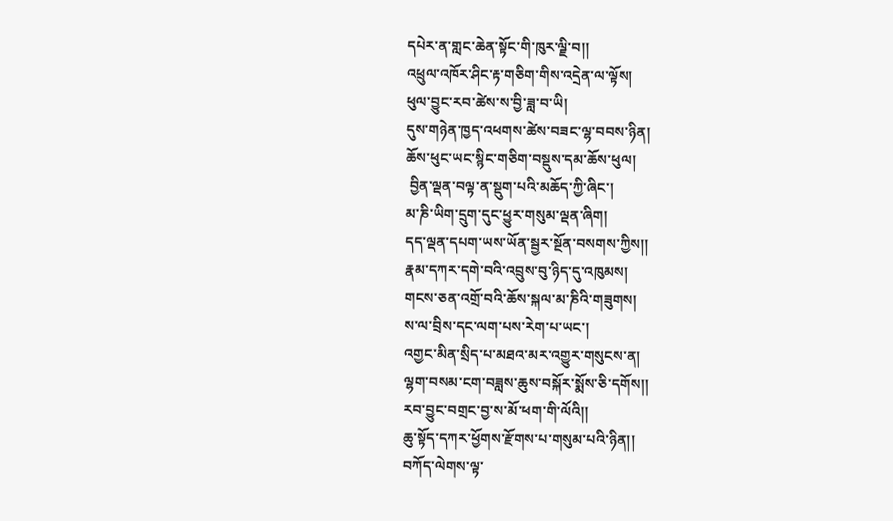དཔེར་ན་གླང་ཆེན་སྟོང་གི་ཁུར་ལྗི་བ།།
འཕྲུལ་འཁོར་ཤིང་རྟ་གཅིག་གིས་འདྲེན་ལ་ལྟོས།
ཕུལ་བྱུང་རབ་ཚེས་ས་བྱི་ཟླ་བ་ཡི།
དུས་གཉེན་ཁྱད་འཕགས་ཚེས་བཟང་ལྷ་བབས་ཉིན།
ཆོས་ཕུང་ཡང་སྙིང་གཅིག་བསྡུས་དམ་ཆོས་ཕུལ།
 བྱིན་ལྡན་བལྟ་ན་སྡུག་པའི་མཆོད་ཀྱི་ཞིང་།
མ་ཎི་ཡིག་དྲུག་དུང་ཕྱུར་གསུམ་ལྡན་ཞིག།
དད་ལྡན་དཔག་ཡས་ཡོན་སྦྱར་སྔོན་བསགས་ཀྱིས།།
རྣམ་དཀར་དགེ་བའི་འབྲུས་བུ་ཉིད་དུ་འཁུམས།
གངས་ཅན་འགྲོ་བའི་ཆོས་སྐལ་མ་ཎིའི་གཟུགས།
ས་ལ་བྲིས་དང་ལག་པས་རེག་པ་ཡང་།
འགྱང་མིན་སྲིད་པ་མཐའ་མར་འགྱུར་གསུངས་ན།
ལྷག་བསམ་ངག་བཟླས་ཆུས་བསྐོར་སྨོས་ཅི་དགོས།།
རབ་བྱུང་བགྲང་བྱ་ས་མོ་ཕག་གི་ལོའི།།
ཆུ་སྟོད་དཀར་ཕྱོགས་རྫོགས་པ་གསུམ་པའི་ཉིན།།
བཀོད་ལེགས་ལྟ་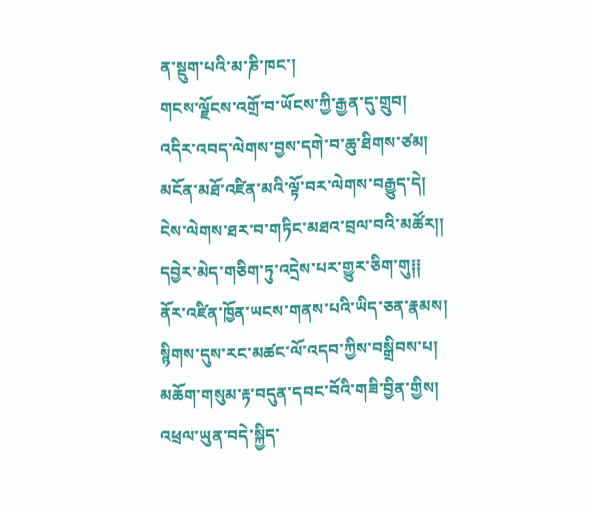ན་སྡུག་པའི་མ་ཎི་ཁང་།
གངས་ལྗོངས་འགྲོ་བ་ཡོངས་ཀྱི་རྒྱན་དུ་གྲུབ།
འདིར་འབད་ལེགས་བྱས་དགེ་བ་ཆུ་ཐིགས་ཙམ།
མངོན་མཐོ་འཛིན་མའི་ལྟོ་བར་ལེགས་བརྒྱུད་དེ།
ངེས་ལེགས་ཐར་བ་གཏིང་མཐའ་བྲལ་བའི་མཚོར།།
དབྱེར་མེད་གཅིག་ཏུ་འདྲེས་པར་གྱུར་ཅིག་གུ༐༐
ནོར་འཛིན་ཁྱོན་ཡངས་གནས་པའི་ཡིད་ཅན་རྣམས།
སྙིགས་དུས་རང་མཚང་ལོ་འདབ་ཀྱིས་བསྒྲིབས་པ།
མཆོག་གསུམ་རྟ་བདུན་དབང་བོའི་གཟི་བྱིན་གྱིས།
འཕྲལ་ཡུན་བདེ་སྐྱིད་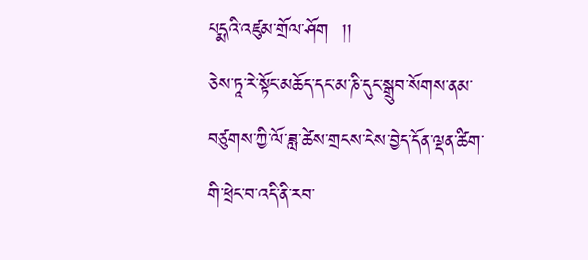པདྨའི་འཛུམ་གྲོལ་ཤོག  །།
ཅེས་ཏཱ་རེ་སྟོང་མཆོད་དང་མ་ཎི་དུང་སྒྲུབ་སོགས་ནམ་བཙུགས་ཀྱི་ལོ་ཟླ་ཚེས་གྲངས་ངེས་བྱེད་དོན་ལྡན་ཚིག་གི་ཕྲེང་བ་འདི་ནི་རབ་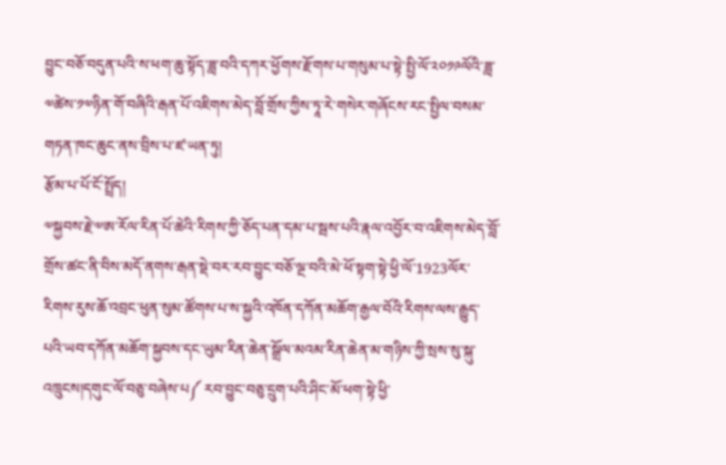བྱུང་བཅོ་བདུན་པའི་ས་ཕག་ཆུ་སྟོད་ཟླ་བའི་དཀར་ཕྱོགས་རྫོགས་པ་གསུམ་པ་སྟེ་སྤྱི་ལོ་༢༠༡༩ལོའི་ཟླ་༧ཚེས་༡༧ཉིན་གོ་བཞིའི་རྒན་པོ་འཇིགས་མེད་བློ་གྲོས་ཀྱིས་ཏཱ་རེ་གསེར་གཞོངས་རང་སྤྱིལ་བསམ་གཏན་ཁང་ཆུང་ནས་བྲིས་པ་ཛ་ཡན་ཏུ།
རྩོམ་པ་པོ་ངོ་སྤྲོད།
༧སྐྱབས་རྗེ་༧ཨ་རོལ་རིན་པོ་ཆེའི་རིགས་ཀྱི་ཅོད་པན་དམ་པ་སྦས་པའི་རྣལ་འབྱོར་བ་འཇིགས་མེད་བློ་གྲོས་ཚང་ནི་བིས་མདོ་ནགས་རྒན་སྡེ་བར་རབ་བྱུང་བཅོ་ལྔ་བའི་མེ་ཕོ་སྟག་སྟེ་ཕྱི་ལོ་1923ལོར་རིགས་རུས་ཆོ་འབྲང་ཕུན་སུམ་ཚོགས་པ་ས་སྐྱའི་འཁོན་དཀོན་མཆོག་རྒྱལ་བོའི་རིགས་ལས་རྒྱུད་པའི་ཡབ་དཀོན་མཆོག་སྐྱབས་དང་ཡུམ་རིན་ཆེན་སྒྲོལ་མའམ་རིན་ཆེན་མ་གཉིས་ཀྱི་སྲས་སུ་སྐུ་འཁྲུངས།དགུང་ལོ་བཅུ་བཞེས་པ༼ རབ་བྱུང་བཅུ་དྲུག་པའི་ཤིང་མོ་ཕག་སྟེ་ཕྱི་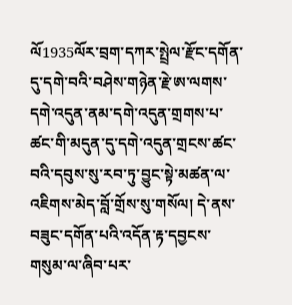ལོ1935ལོར་བྲག་དཀར་སྤྲེལ་རྫོང་དགོན་དུ་དགེ་བའི་བཤེས་གཉེན་རྗེ་ཨ་ལགས་དགེ་འདུན་ནམ་དགེ་འདུན་གྲགས་པ་ཚང་གི་མདུན་དུ་དགེ་འདུན་གྲངས་ཚང་བའི་དབུས་སུ་རབ་ཏུ་བྱུང་སྟེ་མཚན་ལ་འཇིགས་མེད་བློ་གྲོས་སུ་གསོལ། དེ་ནས་བཟུང་དགོན་པའི་འདོན་རྟ་དབྱངས་གསུམ་ལ་ཞིབ་པར་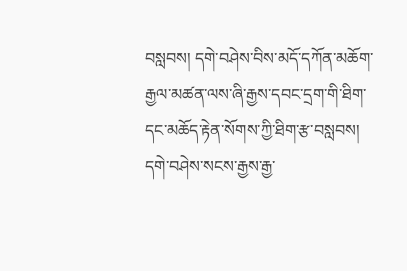བསླབས། དགེ་བཤེས་བིས་མདོ་དཀོན་མཆོག་རྒྱལ་མཚན་ལས་ཞི་རྒྱས་དབང་དྲག་གི་ཐིག་དང་མཆོད་རྟེན་སོགས་ཀྱི་ཐིག་རྩ་བསླབས། དགེ་བཤེས་སངས་རྒྱས་རྒྱ་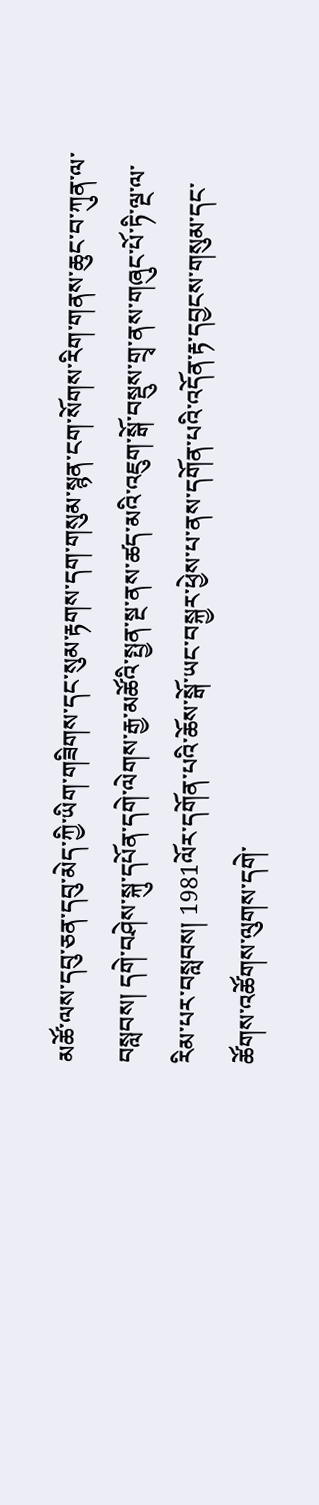མཚོ་ལས་དབུ་ཅན་དབུ་མེད་ཀྱི་ཡིག་གཟིགས་དང་སུམ་རྟགས་དག་གསུམ་སྙན་ངག་སོགས་རིག་གནས་ཆུང་བ་ཀུན་ལ་བསླབས། དགེ་བཤེས་སྐུ་དཔོན་དགེ་ལེགས་རྒྱ་མཚོའི་སྤྱན་སྔ་ནས་ཚད་མའི་འཇུག་སྒོ་བསྡུས་གྲྭ་ནས་གཞུང་པོ་ཏི་ལྔ་ལ་རིམ་པར་བསླབས། 1981ལོར་དགོན་པའི་ཆོས་སྒོ་ཡང་བསྐྱར་ཕྱེས་པ་ནས་དགོན་པའི་འདོན་རྟ་དབྱངས་གསུམ་དང་ཚོགས་འཚོགས་ལུགས་དགེ་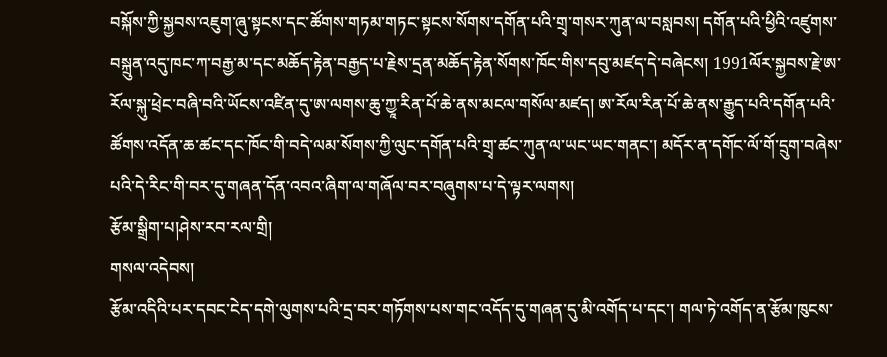བསྐོས་ཀྱི་སྐྱབས་འཇུག་ཞུ་སྟངས་དང་ཚོགས་གཏམ་གཏང་སྟངས་སོགས་དགོན་པའི་གྲྭ་གསར་ཀུན་ལ་བསླབས། དགོན་པའི་ཕྱིའི་འཛུགས་བསྐྲུན་འདུ་ཁང་ཀ་བརྒྱ་མ་དང་མཆོད་རྟེན་བརྒྱད་པ་རྗེས་དྲན་མཆོད་རྟེན་སོགས་ཁོང་གིས་དབུ་མཛད་དེ་བཞེངས། 1991ལོར་སྐྱབས་རྗེ་ཨ་རོལ་སྐུ་ཕྲེང་བཞི་བའི་ཡོངས་འཛིན་དུ་ཨ་ལགས་ཆུ་ཀྱཱ་རིན་པོ་ཆེ་ནས་མངལ་གསོལ་མཛད། ཨ་རོལ་རིན་པོ་ཆེ་ནས་རྒྱུད་པའི་དགོན་པའི་ཚོགས་འདོན་ཆ་ཚང་དང་ཁོང་གི་བདེ་ལམ་སོགས་ཀྱི་ལུང་དགོན་པའི་གྲྭ་ཚང་ཀུན་ལ་ཡང་ཡང་གནང་། མདོར་ན་དགོང་ལོ་གོ་དྲུག་བཞེས་པའི་དེ་རིང་གི་བར་དུ་གཞན་དོན་འབའ་ཞིག་ལ་གཞོལ་བར་བཞུགས་པ་དེ་ལྟར་ལགས།
རྩོམ་སྒྲིག་པ།ཤེས་རབ་རལ་གྲི།
གསལ་འདེབས།
རྩོམ་འདིའི་པར་དབང་ངེད་དགེ་ལུགས་པའི་དྲ་བར་གཏོགས་པས་གང་འདོད་དུ་གཞན་དུ་མི་འགོད་པ་དང་། གལ་ཏེ་འགོད་ན་རྩོམ་ཁུངས་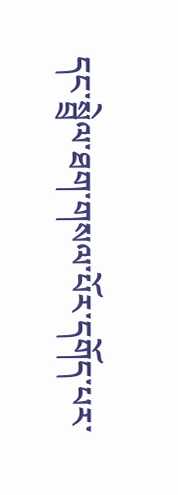དང་སྦྲེལ་ཐག་གསལ་པོར་དགོད་པར་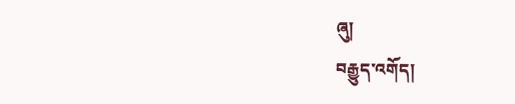ཞུ།
བརྒྱུད་འགོད།